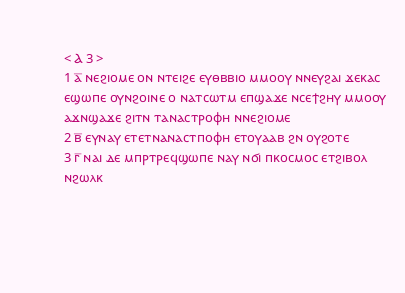< Ⲁ 3 >
1 ⲁ̅ ⲛⲉϩⲓⲟⲙⲉ ⲟⲛ ⲛⲧⲉⲓϩⲉ ⲉⲩⲑⲃⲃⲓⲟ ⲙⲙⲟⲟⲩ ⲛⲛⲉⲩϩⲁⲓ ϫⲉⲕⲁⲥ ⲉϣⲱⲡⲉ ⲟⲩⲛϩⲟⲓⲛⲉ ⲟ ⲛⲁⲧⲥⲱⲧⲙ ⲉⲡϣⲁϫⲉ ⲛⲥⲉϯϩⲏⲩ ⲙⲙⲟⲟⲩ ⲁϫⲛϣⲁϫⲉ ϩⲓⲧⲛ ⲧⲁⲛⲁⲥⲧⲣⲟⲫⲏ ⲛⲛⲉϩⲓⲟⲙⲉ
2 ⲃ̅ ⲉⲩⲛⲁⲩ ⲉⲧⲉⲧⲛⲁⲛⲁⲥⲧⲡⲟⲫⲏ ⲉⲧⲟⲩⲁⲁⲃ ϩⲛ ⲟⲩϩⲟⲧⲉ
3 ⲅ̅ ⲛⲁⲓ ⲇⲉ ⲙⲡⲣⲧⲣⲉϥϣⲱⲡⲉ ⲛⲁⲩ ⲛϭⲓ ⲡⲕⲟⲥⲙⲟⲥ ⲉⲧϩⲓⲃⲟⲗ ⲛϩⲱⲗⲕ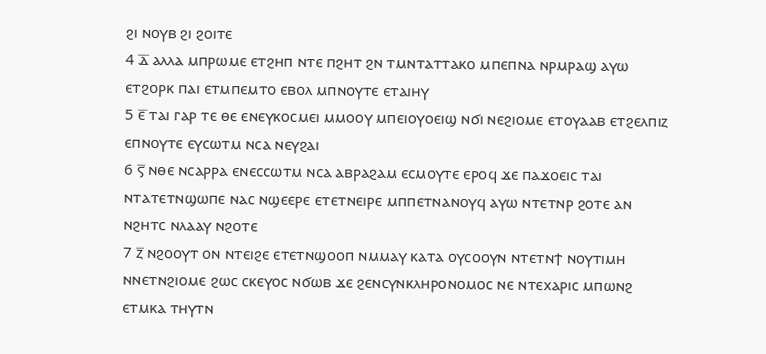ϩⲓ ⲛⲟⲩⲃ ϩⲓ ϩⲟⲓⲧⲉ
4 ⲇ̅ ⲁⲗⲗⲁ ⲙⲡⲣⲱⲙⲉ ⲉⲧϩⲏⲡ ⲛⲧⲉ ⲡϩⲏⲧ ϩⲛ ⲧⲙⲛⲧⲁⲧⲧⲁⲕⲟ ⲙⲡⲉⲡⲛⲁ ⲛⲣⲙⲣⲁϣ ⲁⲩⲱ ⲉⲧϩⲟⲣⲕ ⲡⲁⲓ ⲉⲧⲙⲡⲉⲙⲧⲟ ⲉⲃⲟⲗ ⲙⲡⲛⲟⲩⲧⲉ ⲉⲧⲁⲓⲏⲩ
5 ⲉ̅ ⲧⲁⲓ ⲅⲁⲣ ⲧⲉ ⲑⲉ ⲉⲛⲉⲩⲕⲟⲥⲙⲉⲓ ⲙⲙⲟⲟⲩ ⲙⲡⲉⲓⲟⲩⲟⲉⲓϣ ⲛϭⲓ ⲛⲉϩⲓⲟⲙⲉ ⲉⲧⲟⲩⲁⲁⲃ ⲉⲧϩⲉⲗⲡⲓⲍ ⲉⲡⲛⲟⲩⲧⲉ ⲉⲩⲥⲱⲧⲙ ⲛⲥⲁ ⲛⲉⲩϩⲁⲓ
6 ⲋ̅ ⲛⲑⲉ ⲛⲥⲁⲣⲣⲁ ⲉⲛⲉⲥⲥⲱⲧⲙ ⲛⲥⲁ ⲁⲃⲣⲁϩⲁⲙ ⲉⲥⲙⲟⲩⲧⲉ ⲉⲣⲟϥ ϫⲉ ⲡⲁϫⲟⲉⲓⲥ ⲧⲁⲓ ⲛⲧⲁⲧⲉⲧⲛϣⲱⲡⲉ ⲛⲁⲥ ⲛϣⲉⲉⲣⲉ ⲉⲧⲉⲧⲛⲉⲓⲣⲉ ⲙⲡⲡⲉⲧⲛⲁⲛⲟⲩϥ ⲁⲩⲱ ⲛⲧⲉⲧⲛⲣ ϩⲟⲧⲉ ⲁⲛ ⲛϩⲏⲧⲥ ⲛⲗⲁⲁⲩ ⲛϩⲟⲧⲉ
7 ⲍ̅ ⲛϩⲟⲟⲩⲧ ⲟⲛ ⲛⲧⲉⲓϩⲉ ⲉⲧⲉⲧⲛϣⲟⲟⲡ ⲛⲙⲙⲁⲩ ⲕⲁⲧⲁ ⲟⲩⲥⲟⲟⲩⲛ ⲛⲧⲉⲧⲛϯ ⲛⲟⲩⲧⲓⲙⲏ ⲛⲛⲉⲧⲛϩⲓⲟⲙⲉ ϩⲱⲥ ⲥⲕⲉⲩⲟⲥ ⲛϭⲱⲃ ϫⲉ ϩⲉⲛⲥⲩⲛⲕⲗⲏⲣⲟⲛⲟⲙⲟⲥ ⲛⲉ ⲛⲧⲉⲭⲁⲣⲓⲥ ⲙⲡⲱⲛϩ ⲉⲧⲙⲕⲁ ⲧⲏⲩⲧⲛ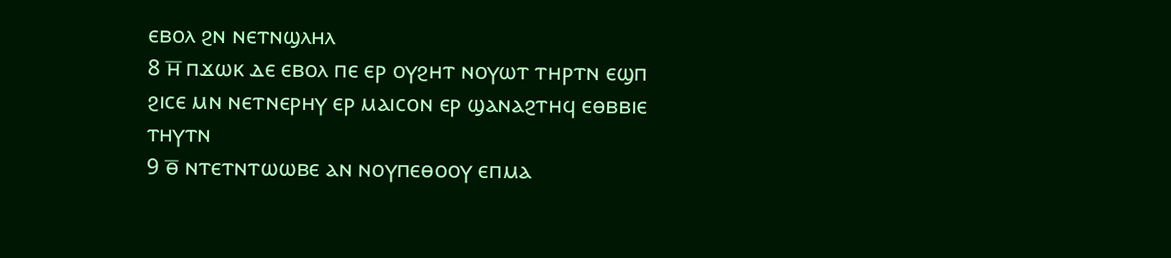ⲉⲃⲟⲗ ϩⲛ ⲛⲉⲧⲛϣⲗⲏⲗ
8 ⲏ̅ ⲡϫⲱⲕ ⲇⲉ ⲉⲃⲟⲗ ⲡⲉ ⲉⲣ ⲟⲩϩⲏⲧ ⲛⲟⲩⲱⲧ ⲧⲏⲣⲧⲛ ⲉϣⲡ ϩⲓⲥⲉ ⲙⲛ ⲛⲉⲧⲛⲉⲣⲏⲩ ⲉⲣ ⲙⲁⲓⲥⲟⲛ ⲉⲣ ϣⲁⲛⲁϩⲧⲏϥ ⲉⲑⲃⲃⲓⲉ ⲧⲏⲩⲧⲛ
9 ⲑ̅ ⲛⲧⲉⲧⲛⲧⲱⲱⲃⲉ ⲁⲛ ⲛⲟⲩⲡⲉⲑⲟⲟⲩ ⲉⲡⲙⲁ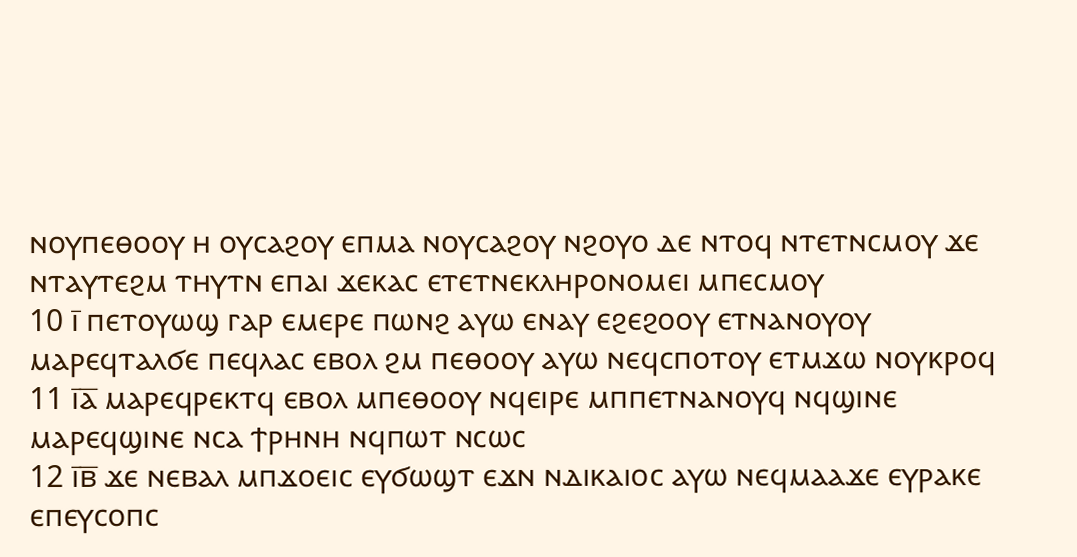ⲛⲟⲩⲡⲉⲑⲟⲟⲩ ⲏ ⲟⲩⲥⲁϩⲟⲩ ⲉⲡⲙⲁ ⲛⲟⲩⲥⲁϩⲟⲩ ⲛϩⲟⲩⲟ ⲇⲉ ⲛⲧⲟϥ ⲛⲧⲉⲧⲛⲥⲙⲟⲩ ϫⲉ ⲛⲧⲁⲩⲧⲉϩⲙ ⲧⲏⲩⲧⲛ ⲉⲡⲁⲓ ϫⲉⲕⲁⲥ ⲉⲧⲉⲧⲛⲉⲕⲗⲏⲣⲟⲛⲟⲙⲉⲓ ⲙⲡⲉⲥⲙⲟⲩ
10 ⲓ̅ ⲡⲉⲧⲟⲩⲱϣ ⲅⲁⲣ ⲉⲙⲉⲣⲉ ⲡⲱⲛϩ ⲁⲩⲱ ⲉⲛⲁⲩ ⲉϩⲉϩⲟⲟⲩ ⲉⲧⲛⲁⲛⲟⲩⲟⲩ ⲙⲁⲣⲉϥⲧⲁⲗϭⲉ ⲡⲉϥⲗⲁⲥ ⲉⲃⲟⲗ ϩⲙ ⲡⲉⲑⲟⲟⲩ ⲁⲩⲱ ⲛⲉϥⲥⲡⲟⲧⲟⲩ ⲉⲧⲙϫⲱ ⲛⲟⲩⲕⲣⲟϥ
11 ⲓ̅ⲁ̅ ⲙⲁⲣⲉϥⲣⲉⲕⲧϥ ⲉⲃⲟⲗ ⲙⲡⲉⲑⲟⲟⲩ ⲛϥⲉⲓⲣⲉ ⲙⲡⲡⲉⲧⲛⲁⲛⲟⲩϥ ⲛϥϣⲓⲛⲉ ⲙⲁⲣⲉϥϣⲓⲛⲉ ⲛⲥⲁ ϯⲣⲏⲛⲏ ⲛϥⲡⲱⲧ ⲛⲥⲱⲥ
12 ⲓ̅ⲃ̅ ϫⲉ ⲛⲉⲃⲁⲗ ⲙⲡϫⲟⲉⲓⲥ ⲉⲩϭⲱϣⲧ ⲉϫⲛ ⲛⲇⲓⲕⲁⲓⲟⲥ ⲁⲩⲱ ⲛⲉϥⲙⲁⲁϫⲉ ⲉⲩⲣⲁⲕⲉ ⲉⲡⲉⲩⲥⲟⲡⲥ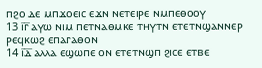ⲡϩⲟ ⲇⲉ ⲙⲡϫⲟⲉⲓⲥ ⲉϫⲛ ⲛⲉⲧⲉⲓⲣⲉ ⲛⲙⲡⲉⲑⲟⲟⲩ
13 ⲓ̅ⲅ̅ ⲁⲩⲱ ⲛⲓⲙ ⲡⲉⲧⲛⲁⲑⲙⲕⲉ ⲧⲏⲩⲧⲛ ⲉⲧⲉⲧⲛϣⲁⲛⲛⲉⲣ ⲣⲉϥⲕⲱϩ ⲉⲡⲁⲅⲁⲑⲟⲛ
14 ⲓ̅ⲇ̅ ⲁⲗⲗⲁ ⲉϣⲱⲡⲉ ⲟⲛ ⲉⲧⲉⲧⲛϣⲡ ϩⲓⲥⲉ ⲉⲧⲃⲉ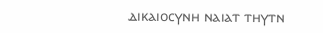ⲇⲓⲕⲁⲓⲟⲥⲩⲛⲏ ⲛⲁⲓⲁⲧ ⲧⲏⲩⲧⲛ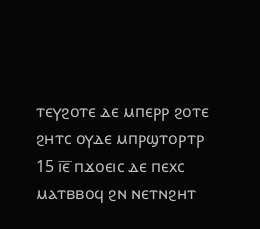ⲧⲉⲩϩⲟⲧⲉ ⲇⲉ ⲙⲡⲉⲣⲣ ϩⲟⲧⲉ ϩⲏⲧⲥ ⲟⲩⲇⲉ ⲙⲡⲣϣⲧⲟⲣⲧⲣ
15 ⲓ̅ⲉ̅ ⲡϫⲟⲉⲓⲥ ⲇⲉ ⲡⲉⲭⲥ ⲙⲁⲧⲃⲃⲟϥ ϩⲛ ⲛⲉⲧⲛϩⲏⲧ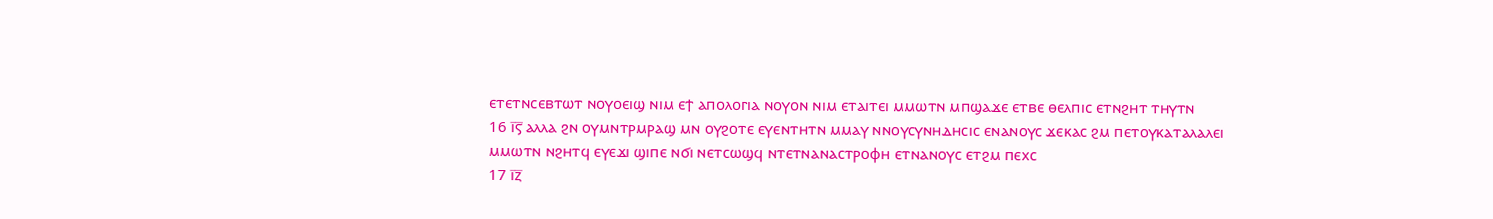ⲉⲧⲉⲧⲛⲥⲉⲃⲧⲱⲧ ⲛⲟⲩⲟⲉⲓϣ ⲛⲓⲙ ⲉϯ ⲁⲡⲟⲗⲟⲅⲓⲁ ⲛⲟⲩⲟⲛ ⲛⲓⲙ ⲉⲧⲁⲓⲧⲉⲓ ⲙⲙⲱⲧⲛ ⲙⲡϣⲁϫⲉ ⲉⲧⲃⲉ ⲑⲉⲗⲡⲓⲥ ⲉⲧⲛϩⲏⲧ ⲧⲏⲩⲧⲛ
16 ⲓ̅ⲋ̅ ⲁⲗⲗⲁ ϩⲛ ⲟⲩⲙⲛⲧⲣⲙⲣⲁϣ ⲙⲛ ⲟⲩϩⲟⲧⲉ ⲉⲩⲉⲛⲧⲏⲧⲛ ⲙⲙⲁⲩ ⲛⲛⲟⲩⲥⲩⲛⲏⲇⲏⲥⲓⲥ ⲉⲛⲁⲛⲟⲩⲥ ϫⲉⲕⲁⲥ ϩⲙ ⲡⲉⲧⲟⲩⲕⲁⲧⲁⲗⲁⲗⲉⲓ ⲙⲙⲱⲧⲛ ⲛϩⲏⲧϥ ⲉⲩⲉϫⲓ ϣⲓⲡⲉ ⲛϭⲓ ⲛⲉⲧⲥⲱϣϥ ⲛⲧⲉⲧⲛⲁⲛⲁⲥⲧⲣⲟⲫⲏ ⲉⲧⲛⲁⲛⲟⲩⲥ ⲉⲧϩⲙ ⲡⲉⲭⲥ
17 ⲓ̅ⲍ̅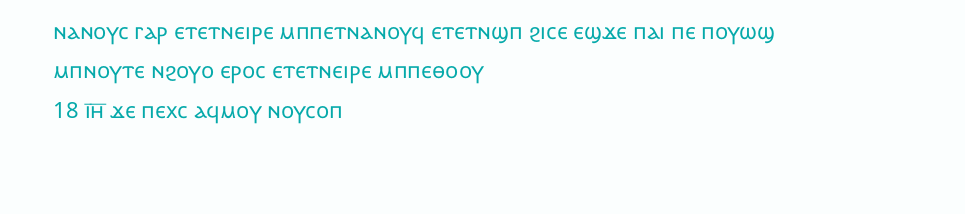ⲛⲁⲛⲟⲩⲥ ⲅⲁⲣ ⲉⲧⲉⲧⲛⲉⲓⲣⲉ ⲙⲡⲡⲉⲧⲛⲁⲛⲟⲩϥ ⲉⲧⲉⲧⲛϣⲡ ϩⲓⲥⲉ ⲉϣϫⲉ ⲡⲁⲓ ⲡⲉ ⲡⲟⲩⲱϣ ⲙⲡⲛⲟⲩⲧⲉ ⲛϩⲟⲩⲟ ⲉⲣⲟⲥ ⲉⲧⲉⲧⲛⲉⲓⲣⲉ ⲙⲡⲡⲉⲑⲟⲟⲩ
18 ⲓ̅ⲏ̅ ϫⲉ ⲡⲉⲭⲥ ⲁϥⲙⲟⲩ ⲛⲟⲩⲥⲟⲡ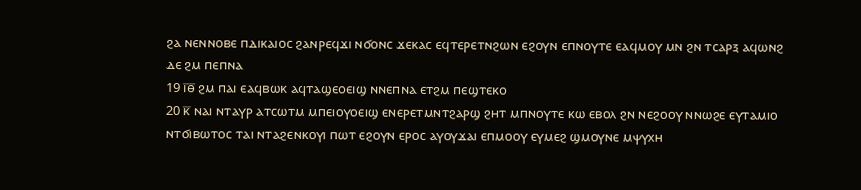ϩⲁ ⲛⲉⲛⲛⲟⲃⲉ ⲡⲇⲓⲕⲁⲓⲟⲥ ϩⲁⲛⲣⲉϥϫⲓ ⲛϭⲟⲛⲥ ϫⲉⲕⲁⲥ ⲉϥⲧⲉⲣⲉⲧⲛϩⲱⲛ ⲉϩⲟⲩⲛ ⲉⲡⲛⲟⲩⲧⲉ ⲉⲁϥⲙⲟⲩ ⲙⲛ ϩⲛ ⲧⲥⲁⲣⲝ ⲁϥⲱⲛϩ ⲇⲉ ϩⲙ ⲡⲉⲡⲛⲁ
19 ⲓ̅ⲑ̅ ϩⲙ ⲡⲁⲓ ⲉⲁϥⲃⲱⲕ ⲁϥⲧⲁϣⲉⲟⲉⲓϣ ⲛⲛⲉⲡⲛⲁ ⲉⲧϩⲙ ⲡⲉϣⲧⲉⲕⲟ
20 ⲕ̅ ⲛⲁⲓ ⲛⲧⲁⲩⲣ ⲁⲧⲥⲱⲧⲙ ⲙⲡⲉⲓⲟⲩⲟⲉⲓϣ ⲉⲛⲉⲣⲉⲧⲙⲛⲧϩⲁⲣϣ ϩⲏⲧ ⲙⲡⲛⲟⲩⲧⲉ ⲕⲱ ⲉⲃⲟⲗ ϩⲛ ⲛⲉϩⲟⲟⲩ ⲛⲛⲱϩⲉ ⲉⲩⲧⲁⲙⲓⲟ ⲛⲧϭⲓⲃⲱⲧⲟⲥ ⲧⲁⲓ ⲛⲧⲁϩⲉⲛⲕⲟⲩⲓ ⲡⲱⲧ ⲉϩⲟⲩⲛ ⲉⲣⲟⲥ ⲁⲩⲟⲩϫⲁⲓ ⲉⲡⲙⲟⲟⲩ ⲉⲩⲙⲉϩ ϣⲙⲟⲩⲛⲉ ⲙⲯⲩⲭⲏ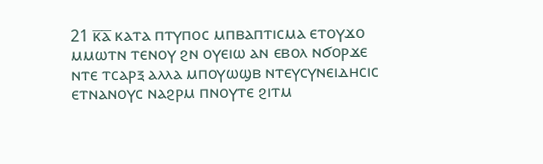21 ⲕ̅ⲁ̅ ⲕⲁⲧⲁ ⲡⲧⲩⲡⲟⲥ ⲙⲡⲃⲁⲡⲧⲓⲥⲙⲁ ⲉⲧⲟⲩϫⲟ ⲙⲙⲱⲧⲛ ⲧⲉⲛⲟⲩ ϩⲛ ⲟⲩⲉⲓⲱ ⲁⲛ ⲉⲃⲟⲗ ⲛϭⲟⲣϫⲉ ⲛⲧⲉ ⲧⲥⲁⲣⲝ ⲁⲗⲗⲁ ⲙⲡⲟⲩⲱϣⲃ ⲛⲧⲉⲩⲥⲩⲛⲉⲓⲇⲏⲥⲓⲥ ⲉⲧⲛⲁⲛⲟⲩⲥ ⲛⲁϩⲣⲙ ⲡⲛⲟⲩⲧⲉ ϩⲓⲧⲙ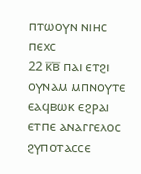ⲡⲧⲱⲟⲩⲛ ⲛⲓⲏⲥ ⲡⲉⲭⲥ
22 ⲕ̅ⲃ̅ ⲡⲁⲓ ⲉⲧϩⲓ ⲟⲩⲛⲁⲙ ⲙⲡⲛⲟⲩⲧⲉ ⲉⲁϥⲃⲱⲕ ⲉϩⲣⲁⲓ ⲉⲧⲡⲉ ⲁⲛⲁⲅⲅⲉⲗⲟⲥ ϩⲩⲡⲟⲧⲁⲥⲥⲉ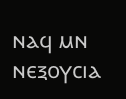ⲛⲁϥ ⲙⲛ ⲛⲉⲝⲟⲩⲥⲓⲁ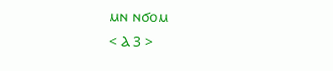ⲙⲛ ⲛϭⲟⲙ
< Ⲁ 3 >